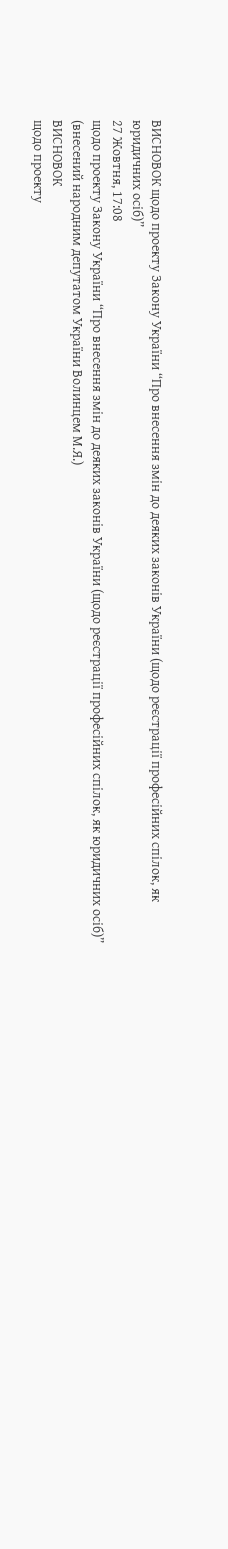ВИСНОВОК щодо проекту Закону України “Про внесення змін до деяких законів України (щодо реєстрації професійних спілок, як юридичних осіб)”
27 Жовтня, 17:08
щодо проекту Закону України “Про внесення змін до деяких законів України (щодо реєстрації професійних спілок, як юридичних осіб)”
(внесений народним депутатом України Волинцем М.Я.)
ВИСНОВОК
щодо проекту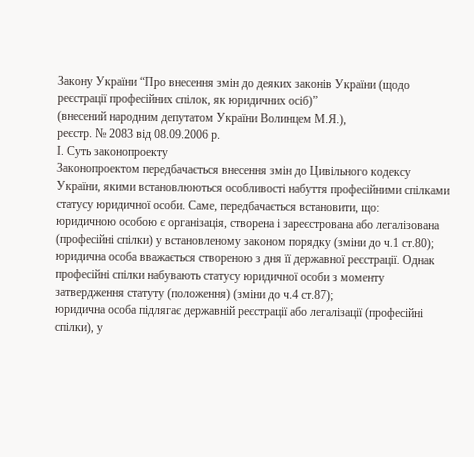Закону України “Про внесення змін до деяких законів України (щодо реєстрації професійних спілок, як юридичних осіб)”
(внесений народним депутатом України Волинцем М.Я.),
реєстр. № 2083 від 08.09.2006 р.
І. Суть законопроекту
Законопроектом передбачається внесення змін до Цивільного кодексу України, якими встановлюються особливості набуття професійними спілками статусу юридичної особи. Саме, передбачається встановити, що:
юридичною особою є організація, створена і зареєстрована або легалізована (професійні спілки) у встановленому законом порядку (зміни до ч.1 ст.80);
юридична особа вважається створеною з дня її державної реєстрації. Однак професійні спілки набувають статусу юридичної особи з моменту затвердження статуту (положення) (зміни до ч.4 ст.87);
юридична особа підлягає державній реєстрації або легалізації (професійні спілки), у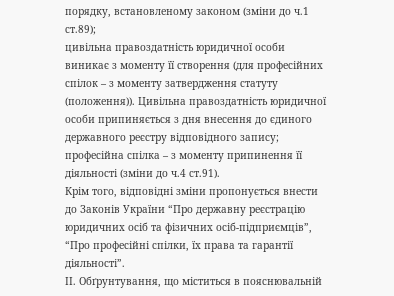порядку, встановленому законом (зміни до ч.1 ст.89);
цивільна правоздатність юридичної особи виникає з моменту її створення (для професійних спілок – з моменту затвердження статуту (положення)). Цивільна правоздатність юридичної особи припиняється з дня внесення до єдиного державного реєстру відповідного запису; професійна спілка – з моменту припинення її діяльності (зміни до ч.4 ст.91).
Крім того, відповідні зміни пропонується внести до Законів України “Про державну реєстрацію юридичних осіб та фізичних осіб-підприємців”, “Про професійні спілки, їх права та гарантії діяльності”.
ІІ. Обґрунтування, що міститься в пояснювальній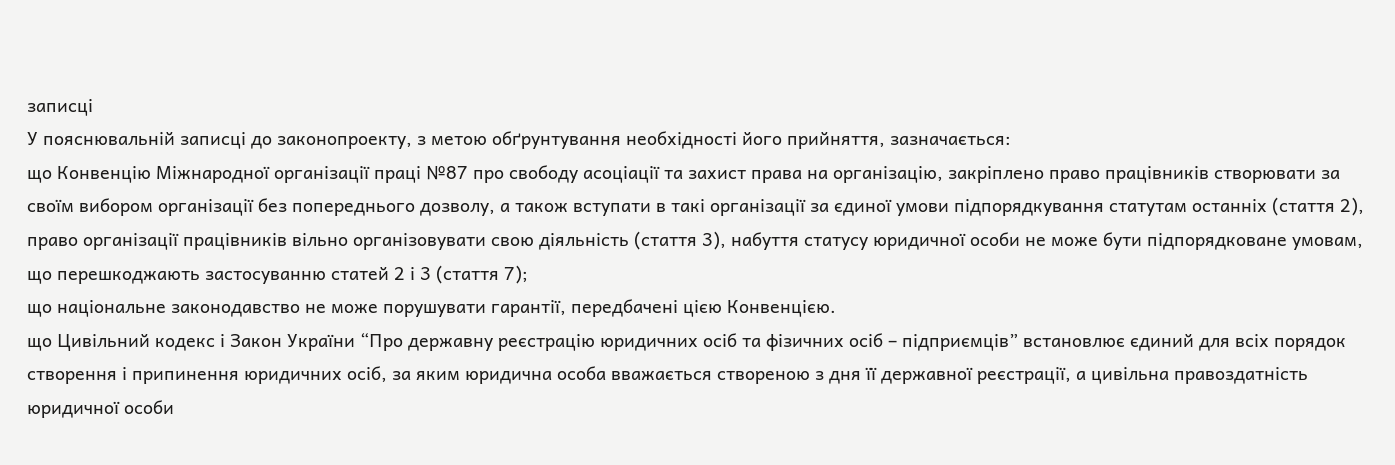записці
У пояснювальній записці до законопроекту, з метою обґрунтування необхідності його прийняття, зазначається:
що Конвенцію Міжнародної організації праці №87 про свободу асоціації та захист права на організацію, закріплено право працівників створювати за своїм вибором організації без попереднього дозволу, а також вступати в такі організації за єдиної умови підпорядкування статутам останніх (стаття 2), право організації працівників вільно організовувати свою діяльність (стаття 3), набуття статусу юридичної особи не може бути підпорядковане умовам, що перешкоджають застосуванню статей 2 і 3 (стаття 7);
що національне законодавство не може порушувати гарантії, передбачені цією Конвенцією.
що Цивільний кодекс і Закон України “Про державну реєстрацію юридичних осіб та фізичних осіб – підприємців” встановлює єдиний для всіх порядок створення і припинення юридичних осіб, за яким юридична особа вважається створеною з дня її державної реєстрації, а цивільна правоздатність юридичної особи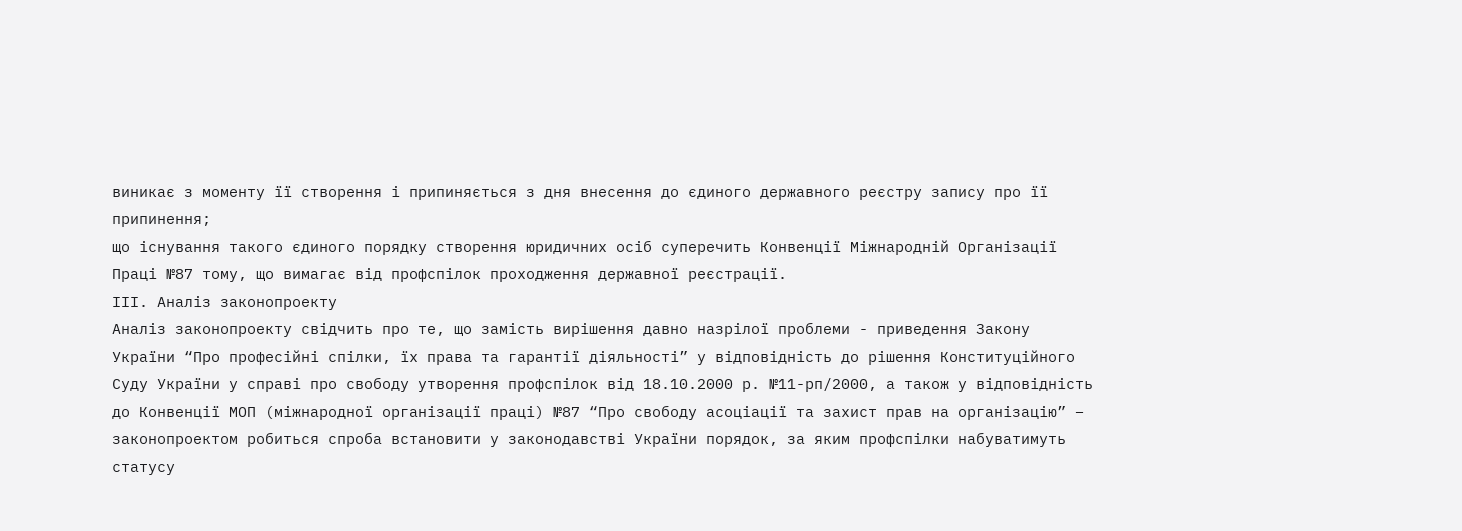виникає з моменту її створення і припиняється з дня внесення до єдиного державного реєстру запису про її припинення;
що існування такого єдиного порядку створення юридичних осіб суперечить Конвенції Міжнародній Організації Праці №87 тому, що вимагає від профспілок проходження державної реєстрації.
ІІІ. Аналіз законопроекту
Аналіз законопроекту свідчить про те, що замість вирішення давно назрілої проблеми - приведення Закону України “Про професійні спілки, їх права та гарантії діяльності” у відповідність до рішення Конституційного Суду України у справі про свободу утворення профспілок від 18.10.2000 р. №11-рп/2000, а також у відповідність до Конвенції МОП (міжнародної організації праці) №87 “Про свободу асоціації та захист прав на організацію” – законопроектом робиться спроба встановити у законодавстві України порядок, за яким профспілки набуватимуть статусу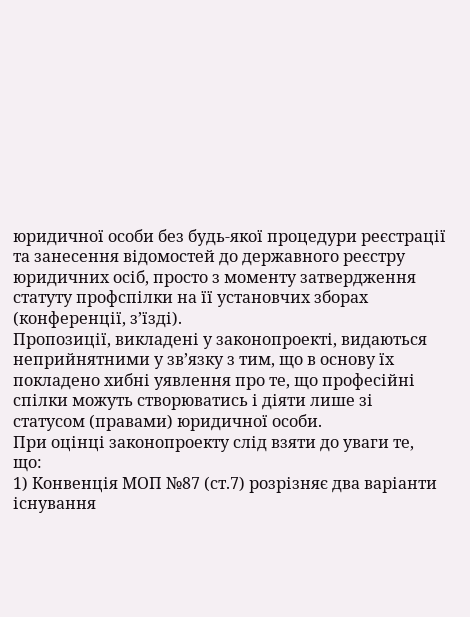юридичної особи без будь-якої процедури реєстрації та занесення відомостей до державного реєстру юридичних осіб, просто з моменту затвердження статуту профспілки на її установчих зборах (конференції, з’їзді).
Пропозиції, викладені у законопроекті, видаються неприйнятними у зв’язку з тим, що в основу їх покладено хибні уявлення про те, що професійні спілки можуть створюватись і діяти лише зі статусом (правами) юридичної особи.
При оцінці законопроекту слід взяти до уваги те, що:
1) Конвенція МОП №87 (ст.7) розрізняє два варіанти існування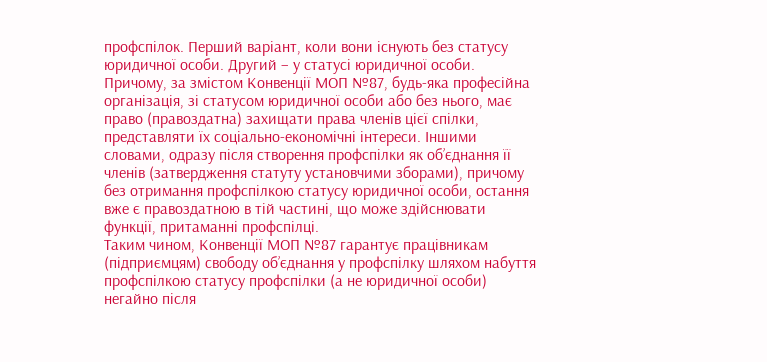профспілок. Перший варіант, коли вони існують без статусу юридичної особи. Другий – у статусі юридичної особи. Причому, за змістом Конвенції МОП №87, будь-яка професійна організація, зі статусом юридичної особи або без нього, має право (правоздатна) захищати права членів цієї спілки, представляти їх соціально-економічні інтереси. Іншими словами, одразу після створення профспілки як об’єднання її членів (затвердження статуту установчими зборами), причому без отримання профспілкою статусу юридичної особи, остання вже є правоздатною в тій частині, що може здійснювати функції, притаманні профспілці.
Таким чином, Конвенції МОП №87 гарантує працівникам (підприємцям) свободу об’єднання у профспілку шляхом набуття профспілкою статусу профспілки (а не юридичної особи) негайно після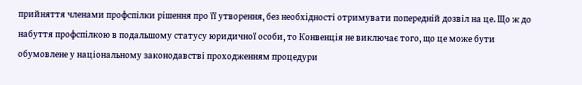прийняття членами профспілки рішення про її утворення, без необхідності отримувати попередній дозвіл на це. Що ж до набуття профспілкою в подальшому статусу юридичної особи, то Конвенція не виключає того, що це може бути обумовлене у національному законодавстві проходженням процедури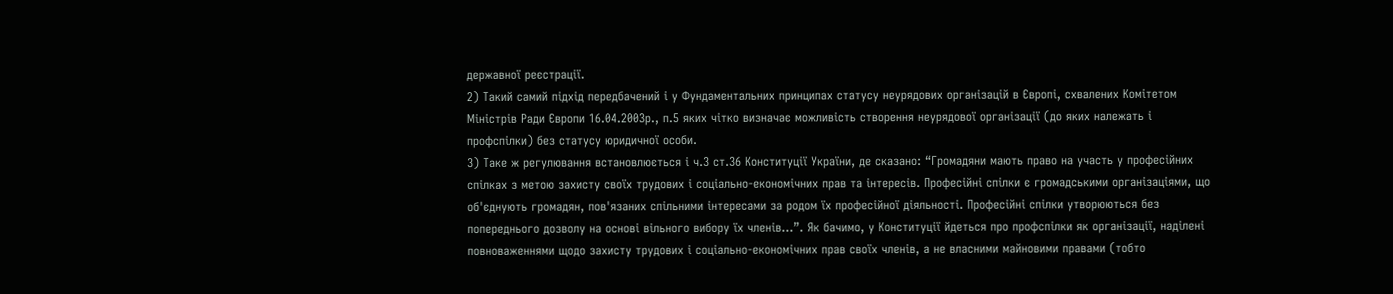державної реєстрації.
2) Такий самий підхід передбачений і у Фундаментальних принципах статусу неурядових організацій в Європі, схвалених Комітетом Міністрів Ради Європи 16.04.2003р., п.5 яких чітко визначає можливість створення неурядової організації (до яких належать і профспілки) без статусу юридичної особи.
3) Таке ж регулювання встановлюється і ч.3 ст.36 Конституції України, де сказано: “Громадяни мають право на участь у професійних спілках з метою захисту своїх трудових і соціально-економічних прав та інтересів. Професійні спілки є громадськими організаціями, що об'єднують громадян, пов'язаних спільними інтересами за родом їх професійної діяльності. Професійні спілки утворюються без попереднього дозволу на основі вільного вибору їх членів...”. Як бачимо, у Конституції йдеться про профспілки як організації, наділені повноваженнями щодо захисту трудових і соціально-економічних прав своїх членів, а не власними майновими правами (тобто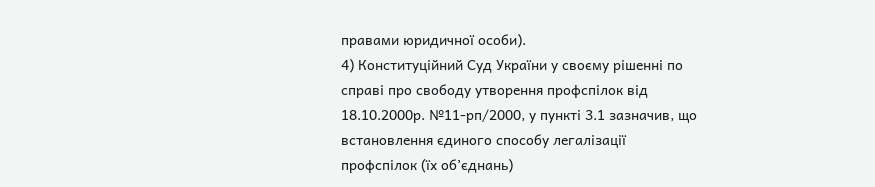правами юридичної особи).
4) Конституційний Суд України у своєму рішенні по справі про свободу утворення профспілок від 18.10.2000р. №11-рп/2000, у пункті 3.1 зазначив, що встановлення єдиного способу легалізації профспілок (їх об’єднань)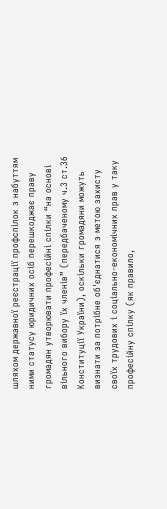шляхом державної реєстрації профспілок з набуттям ними статусу юридичних осіб перешкоджає праву громадян утворювати професійні спілки “на основі вільного вибору їх членів” (передбаченому ч.3 ст.36 Конституції України), оскільки громадяни можуть визнати за потрібне об'єднатися з метою захисту своїх трудових і соціально-економічних прав у таку професійну спілку (як правило,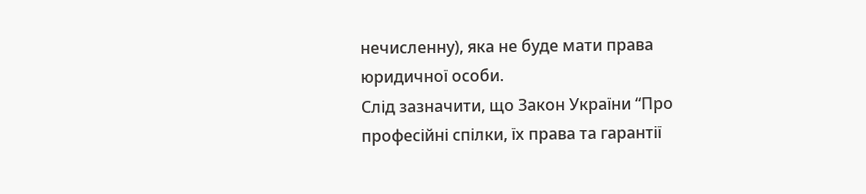нечисленну), яка не буде мати права юридичної особи.
Слід зазначити, що Закон України “Про професійні спілки, їх права та гарантії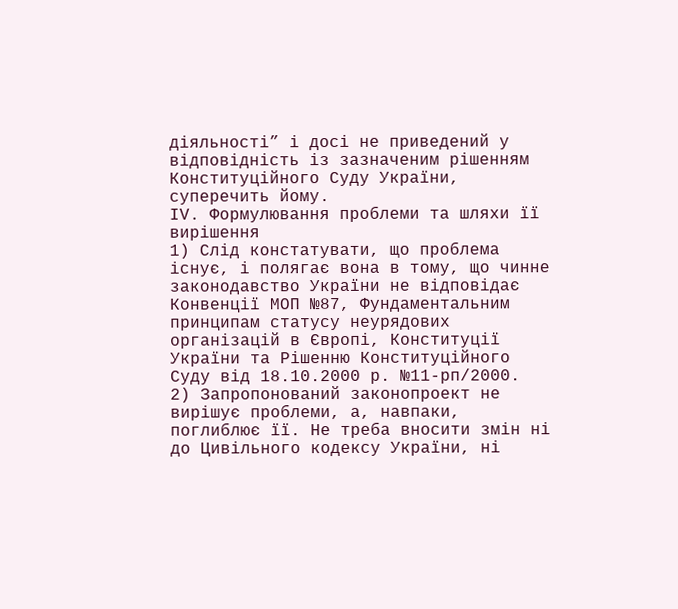діяльності” і досі не приведений у відповідність із зазначеним рішенням Конституційного Суду України, суперечить йому.
ІV. Формулювання проблеми та шляхи її вирішення
1) Слід констатувати, що проблема існує, і полягає вона в тому, що чинне законодавство України не відповідає Конвенції МОП №87, Фундаментальним принципам статусу неурядових організацій в Європі, Конституції України та Рішенню Конституційного Суду від 18.10.2000 р. №11-рп/2000.
2) Запропонований законопроект не вирішує проблеми, а, навпаки, поглиблює її. Не треба вносити змін ні до Цивільного кодексу України, ні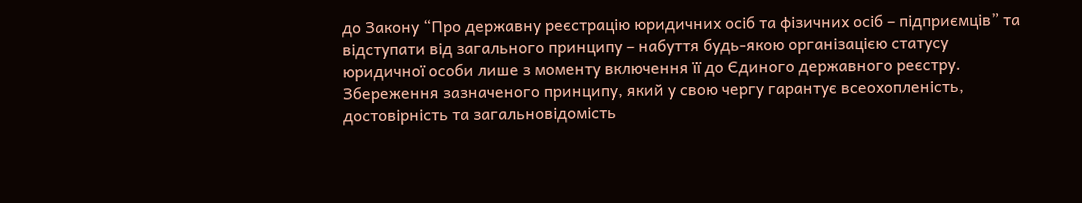до Закону “Про державну реєстрацію юридичних осіб та фізичних осіб – підприємців” та відступати від загального принципу – набуття будь-якою організацією статусу юридичної особи лише з моменту включення її до Єдиного державного реєстру. Збереження зазначеного принципу, який у свою чергу гарантує всеохопленість, достовірність та загальновідомість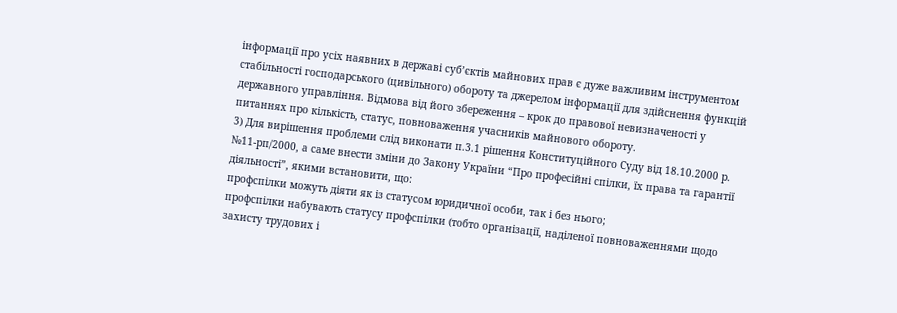інформації про усіх наявних в державі суб’єктів майнових прав є дуже важливим інструментом стабільності господарського (цивільного) обороту та джерелом інформації для здійснення функцій державного управління. Відмова від його збереження – крок до правової невизначеності у питаннях про кількість, статус, повноваження учасників майнового обороту.
3) Для вирішення проблеми слід виконати п.3.1 рішення Конституційного Суду від 18.10.2000 р. №11-рп/2000, а саме внести зміни до Закону України “Про професійні спілки, їх права та гарантії діяльності”, якими встановити, що:
профспілки можуть діяти як із статусом юридичної особи, так і без нього;
профспілки набувають статусу профспілки (тобто організації, наділеної повноваженнями щодо захисту трудових і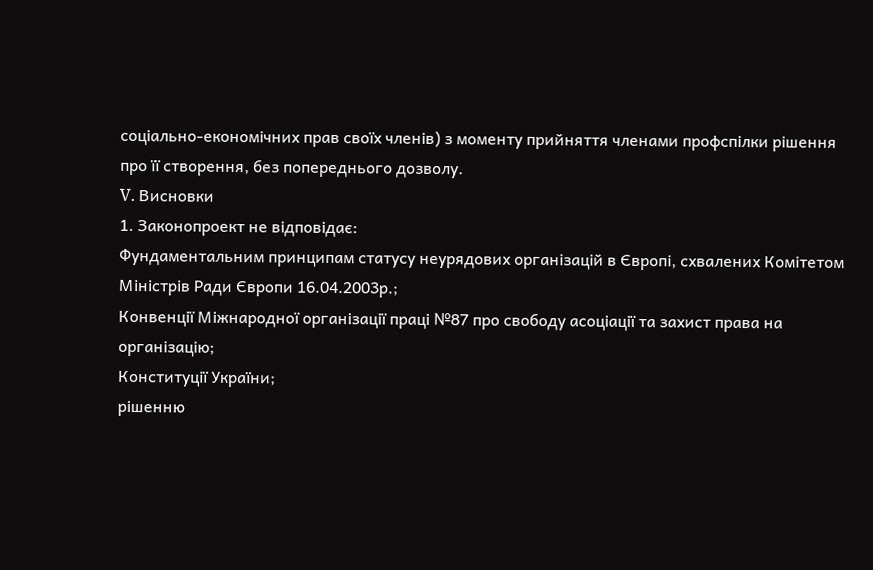соціально-економічних прав своїх членів) з моменту прийняття членами профспілки рішення про її створення, без попереднього дозволу.
V. Висновки
1. Законопроект не відповідає:
Фундаментальним принципам статусу неурядових організацій в Європі, схвалених Комітетом Міністрів Ради Європи 16.04.2003р.;
Конвенції Міжнародної організації праці №87 про свободу асоціації та захист права на організацію;
Конституції України;
рішенню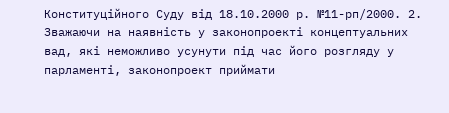Конституційного Суду від 18.10.2000 р. №11-рп/2000. 2. Зважаючи на наявність у законопроекті концептуальних вад, які неможливо усунути під час його розгляду у парламенті, законопроект приймати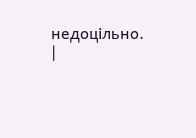недоцільно. |